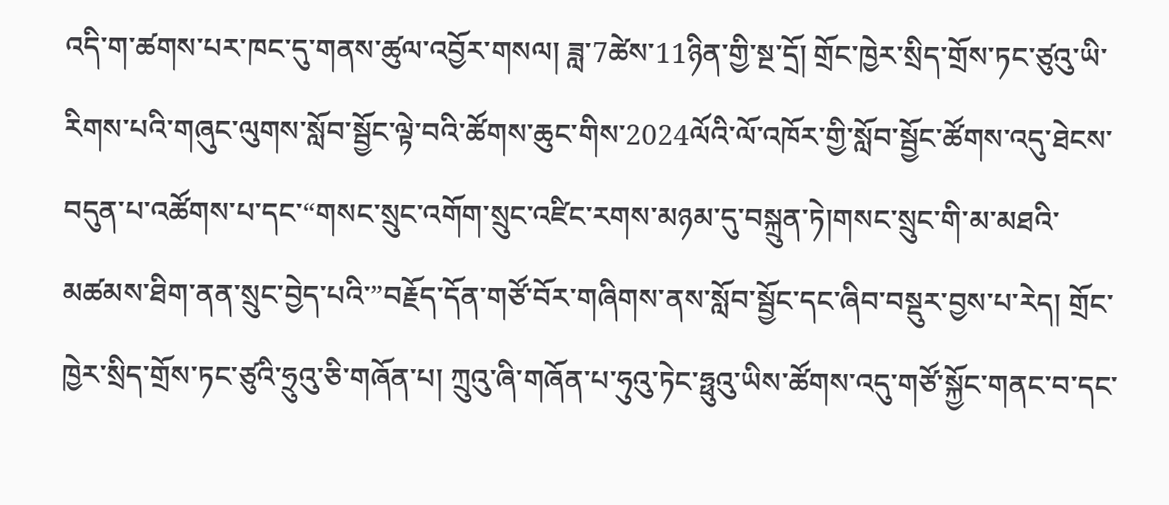འདི་ག་ཚགས་པར་ཁང་དུ་གནས་ཚུལ་འབྱོར་གསལ། ཟླ་7ཚེས་11ཉིན་གྱི་སྔ་དྲོ། གྲོང་ཁྱེར་སྲིད་གྲོས་ཏང་ཙུའུ་ཡི་རིགས་པའི་གཞུང་ལུགས་སློབ་སྦྱོང་ལྟེ་བའི་ཚོགས་ཆུང་གིས་2024ལོའི་ལོ་འཁོར་གྱི་སློབ་སྦྱོང་ཚོགས་འདུ་ཐེངས་བདུན་པ་འཚོགས་པ་དང་“གསང་སྲུང་འགོག་སྲུང་འཛིང་རགས་མཉམ་དུ་བསྐྲུན་ཏེ།གསང་སྲུང་གི་མ་མཐའི་མཚམས་ཐིག་ནན་སྲུང་བྱེད་པའི་”བརྗོད་དོན་གཙོ་བོར་གཞིགས་ནས་སློབ་སྦྱོང་དང་ཞིབ་བསྡུར་བྱས་པ་རེད། གྲོང་ཁྱེར་སྲིད་གྲོས་ཏང་ཙུའི་ཧྲུའུ་ཅི་གཞོན་པ། ཀྲུའུ་ཞི་གཞོན་པ་ཧུའུ་ཏེང་ཧྥུའུ་ཡིས་ཚོགས་འདུ་གཙོ་སྐྱོང་གནང་བ་དང་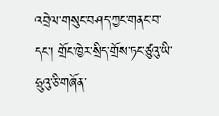འབྲེལ་གསུང་བཤད་ཀྱང་གནང་བ་དང་། གྲོང་ཁྱེར་སྲིད་གྲོས་ཏང་ཙུའུ་ཡི་ཧྲུའུ་ཅི་གཞོན་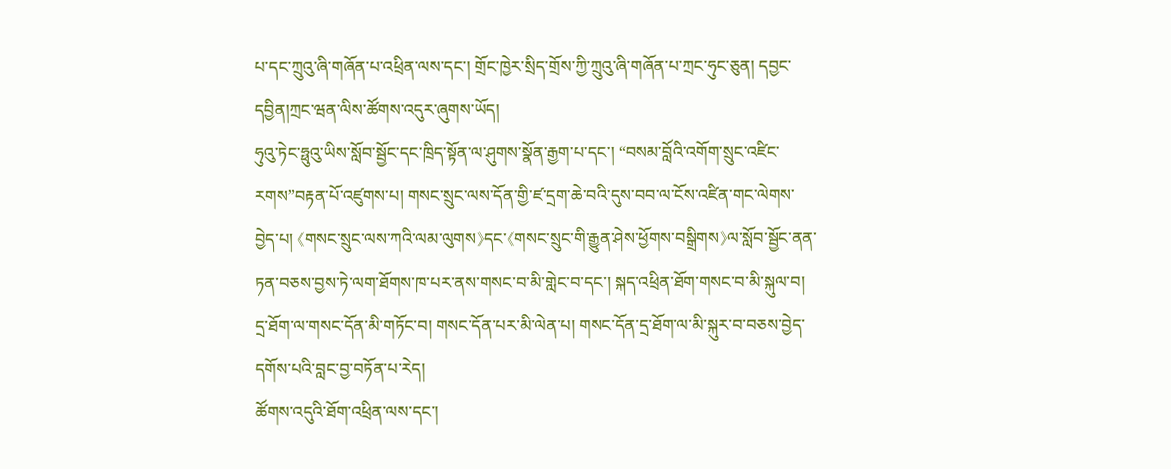པ་དང་ཀྲུའུ་ཞི་གཞོན་པ་འཕྲིན་ལས་དང་། གྲོང་ཁྱེར་སྲིད་གྲོས་ཀྱི་ཀྲུའུ་ཞི་གཞོན་པ་ཀྲང་ཧུང་ཅུན། དབྱང་དབྱིན།ཀྲང་ཝན་ལིས་ཚོགས་འདུར་ཞུགས་ཡོད།
ཧུའུ་ཏེང་ཧྥུའུ་ཡིས་སློབ་སྦྱོང་དང་ཁྲིད་སྟོན་ལ་ཤུགས་སྣོན་རྒྱག་པ་དང་། “བསམ་བློའི་འགོག་སྲུང་འཛིང་རགས”བརྟན་པོ་འཛུགས་པ། གསང་སྲུང་ལས་དོན་གྱི་ཛ་དྲག་ཆེ་བའི་དུས་བབ་ལ་ངོས་འཛིན་གང་ལེགས་བྱེད་པ། 《གསང་སྲུང་ལས་ཀའི་ལམ་ལུགས》དང་《གསང་སྲུང་གི་རྒྱུན་ཤེས་ཕྱོགས་བསྒྲིགས》ལ་སློབ་སྦྱོང་ནན་ཏན་བཅས་བྱས་ཏེ་ལག་ཐོགས་ཁ་པར་ནས་གསང་བ་མི་གླེང་བ་དང་། སྐད་འཕྲིན་ཐོག་གསང་བ་མི་སྐུལ་བ། དྲ་ཐོག་ལ་གསང་དོན་མི་གཏོང་བ། གསང་དོན་པར་མི་ལེན་པ། གསང་དོན་དྲ་ཐོག་ལ་མི་སྐུར་བ་བཅས་བྱེད་དགོས་པའི་བླང་བྱ་བཏོན་པ་རེད།
ཚོགས་འདུའི་ཐོག་འཕྲིན་ལས་དང་།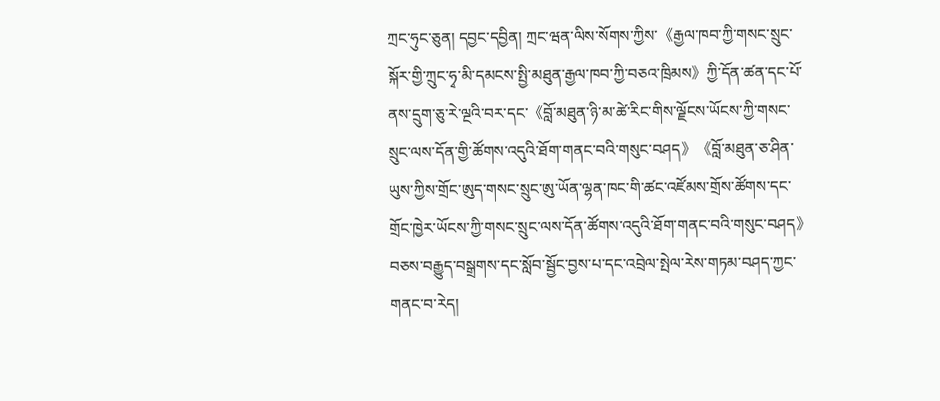ཀྲང་ཧུང་ཅུན། དབྱང་དབྱིན། ཀྲང་ཝན་ལིས་སོགས་ཀྱིས་《རྒྱལ་ཁབ་ཀྱི་གསང་སྲུང་སྐོར་གྱི་ཀྲུང་ཧྭ་མི་དམངས་སྤྱི་མཐུན་རྒྱལ་ཁབ་ཀྱི་བཅའ་ཁྲིམས》ཀྱི་དོན་ཚན་དང་པོ་ནས་དྲུག་ཅུ་རེ་ལྔའི་བར་དང་《བློ་མཐུན་ཉི་མ་ཚེ་རིང་གིས་ལྗོངས་ཡོངས་ཀྱི་གསང་སྲུང་ལས་དོན་གྱི་ཚོགས་འདུའི་ཐོག་གནང་བའི་གསུང་བཤད》《བློ་མཐུན་ཅ་ཤིན་ཡུས་ཀྱིས་གྲོང་ཨུད་གསང་སྲུང་ཨུ་ཡོན་ལྷན་ཁང་གི་ཚང་འཛོམས་གྲོས་ཚོགས་དང་གྲོང་ཁྱེར་ཡོངས་ཀྱི་གསང་སྲུང་ལས་དོན་ཚོགས་འདུའི་ཐོག་གནང་བའི་གསུང་བཤད》བཅས་བརྒྱུད་བསྒྲགས་དང་སློབ་སྦྱོང་བྱས་པ་དང་འབྲེལ་སྤེལ་རེས་གཏམ་བཤད་ཀྱང་གནང་བ་རེད།